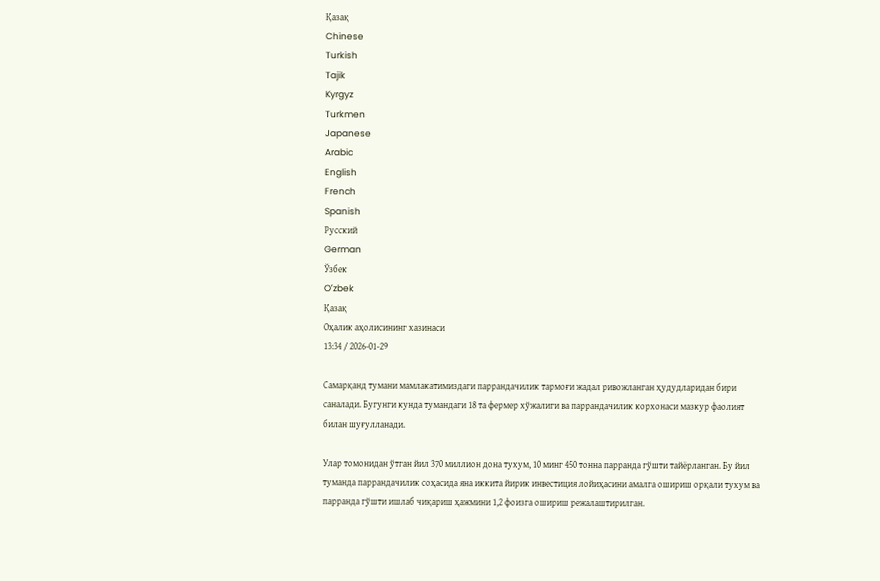Қазақ
Chinese
Turkish
Tajik
Kyrgyz
Turkmen
Japanese
Arabic
English
French
Spanish
Русский
German
Ўзбек
Oʻzbek
Қазақ
Оҳалик аҳолисининг хазинаси
13:34 / 2026-01-29

Самарқанд тумани мамлакатимиздаги паррандачилик тармоғи жадал ривожланган ҳудудларидан бири саналади. Бугунги кунда тумандаги 18 та фермер хўжалиги ва паррандачилик корхонаси мазкур фаолият билан шуғулланади.

Улар томонидан ўтган йил 370 миллион дона тухум, 10 минг 450 тонна парранда гўшти тайёрланган. Бу йил туманда паррандачилик соҳасида яна иккита йирик инвестиция лойиҳасини амалга ошириш орқали тухум ва парранда гўшти ишлаб чиқариш ҳажмини 1,2 фоизга ошириш режалаштирилган.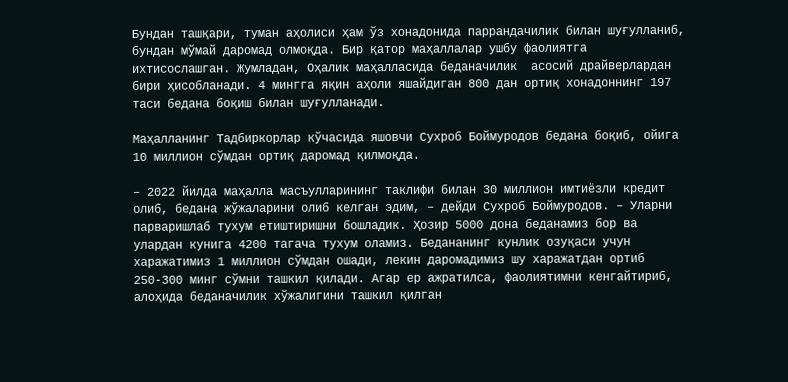Бундан ташқари, туман аҳолиси ҳам ўз хонадонида паррандачилик билан шуғулланиб, бундан мўмай даромад олмоқда. Бир қатор маҳаллалар ушбу фаолиятга ихтисослашган. Жумладан, Оҳалик маҳалласида беданачилик  асосий драйверлардан бири ҳисобланади. 4 мингга яқин аҳоли яшайдиган 800 дан ортиқ хонадоннинг 197 таси бедана боқиш билан шуғулланади.

Маҳалланинг Тадбиркорлар кўчасида яшовчи Сухроб Боймуродов бедана боқиб, ойига 10 миллион сўмдан ортиқ даромад қилмоқда.

– 2022 йилда маҳалла масъулларининг таклифи билан 30 миллион имтиёзли кредит олиб, бедана жўжаларини олиб келган эдим, – дейди Сухроб Боймуродов. – Уларни парваришлаб тухум етиштиришни бошладик. Ҳозир 5000 дона беданамиз бор ва улардан кунига 4200 тагача тухум оламиз. Бедананинг кунлик озуқаси учун харажатимиз 1 миллион сўмдан ошади, лекин даромадимиз шу харажатдан ортиб 250-300 минг сўмни ташкил қилади. Агар ер ажратилса, фаолиятимни кенгайтириб, алоҳида беданачилик хўжалигини ташкил қилган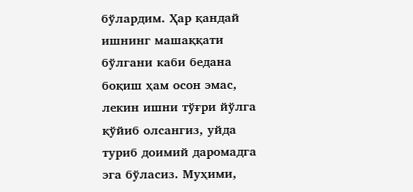бўлардим. Ҳар қандай ишнинг машаққати бўлгани каби бедана боқиш ҳам осон эмас, лекин ишни тўғри йўлга қўйиб олсангиз, уйда туриб доимий даромадга эга бўласиз. Муҳими,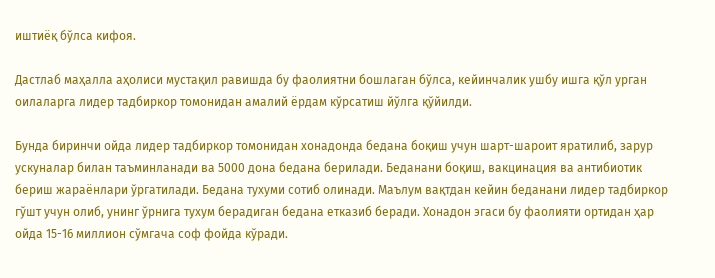иштиёқ бўлса кифоя.

Дастлаб маҳалла аҳолиси мустақил равишда бу фаолиятни бошлаган бўлса, кейинчалик ушбу ишга қўл урган оилаларга лидер тадбиркор томонидан амалий ёрдам кўрсатиш йўлга қўйилди.

Бунда биринчи ойда лидер тадбиркор томонидан хонадонда бедана боқиш учун шарт-шароит яратилиб, зарур ускуналар билан таъминланади ва 5000 дона бедана берилади. Беданани боқиш, вакцинация ва антибиотик бериш жараёнлари ўргатилади. Бедана тухуми сотиб олинади. Маълум вақтдан кейин беданани лидер тадбиркор гўшт учун олиб, унинг ўрнига тухум берадиган бедана етказиб беради. Хонадон эгаси бу фаолияти ортидан ҳар ойда 15-16 миллион сўмгача соф фойда кўради.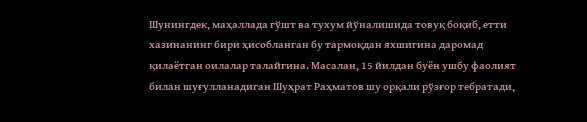Шунингдек, маҳаллада гўшт ва тухум йўналишида товуқ боқиб, етти хазинанинг бири ҳисобланган бу тармоқдан яхшигина даромад қилаётган оилалар талайгина. Масалан, 15 йилдан буён ушбу фаолият билан шуғулланадиган Шуҳрат Раҳматов шу орқали рўзғор тебратади,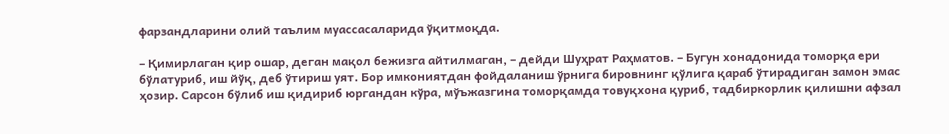фарзандларини олий таълим муассасаларида ўқитмоқда.

– Қимирлаган қир ошар, деган мақол бежизга айтилмаган, – дейди Шуҳрат Раҳматов. – Бугун хонадонида томорқа ери бўлатуриб, иш йўқ, деб ўтириш уят. Бор имкониятдан фойдаланиш ўрнига бировнинг қўлига қараб ўтирадиган замон эмас ҳозир. Сарсон бўлиб иш қидириб юргандан кўра, мўъжазгина томорқамда товуқхона қуриб, тадбиркорлик қилишни афзал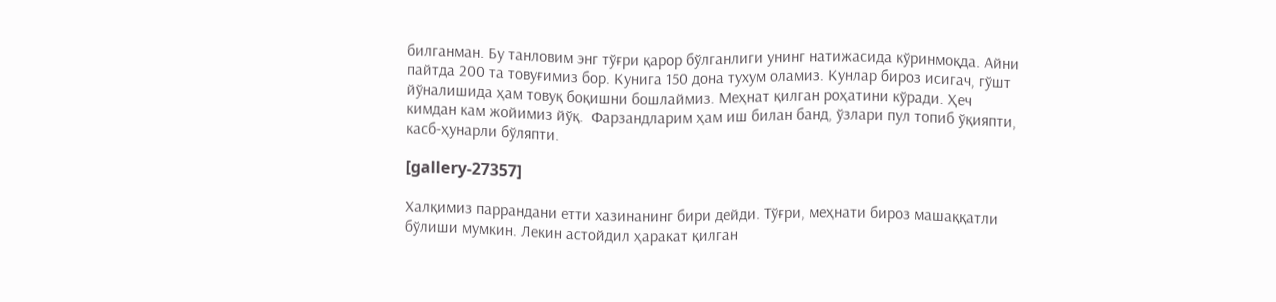билганман. Бу танловим энг тўғри қарор бўлганлиги унинг натижасида кўринмоқда. Айни пайтда 200 та товуғимиз бор. Кунига 150 дона тухум оламиз. Кунлар бироз исигач, гўшт йўналишида ҳам товуқ боқишни бошлаймиз. Меҳнат қилган роҳатини кўради. Ҳеч кимдан кам жойимиз йўқ.  Фарзандларим ҳам иш билан банд, ўзлари пул топиб ўқияпти, касб-ҳунарли бўляпти.

[gallery-27357]

Халқимиз паррандани етти хазинанинг бири дейди. Тўғри, меҳнати бироз машаққатли бўлиши мумкин. Лекин астойдил ҳаракат қилган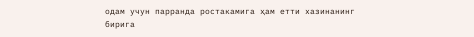одам учун парранда ростакамига ҳам етти хазинанинг бирига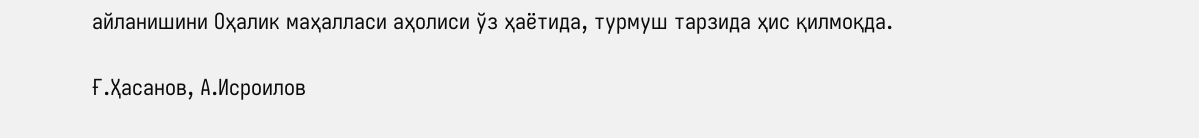айланишини Оҳалик маҳалласи аҳолиси ўз ҳаётида, турмуш тарзида ҳис қилмоқда.

Ғ.Ҳасанов, А.Исроилов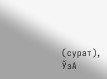(сурат), ЎзА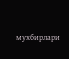мухбирлари